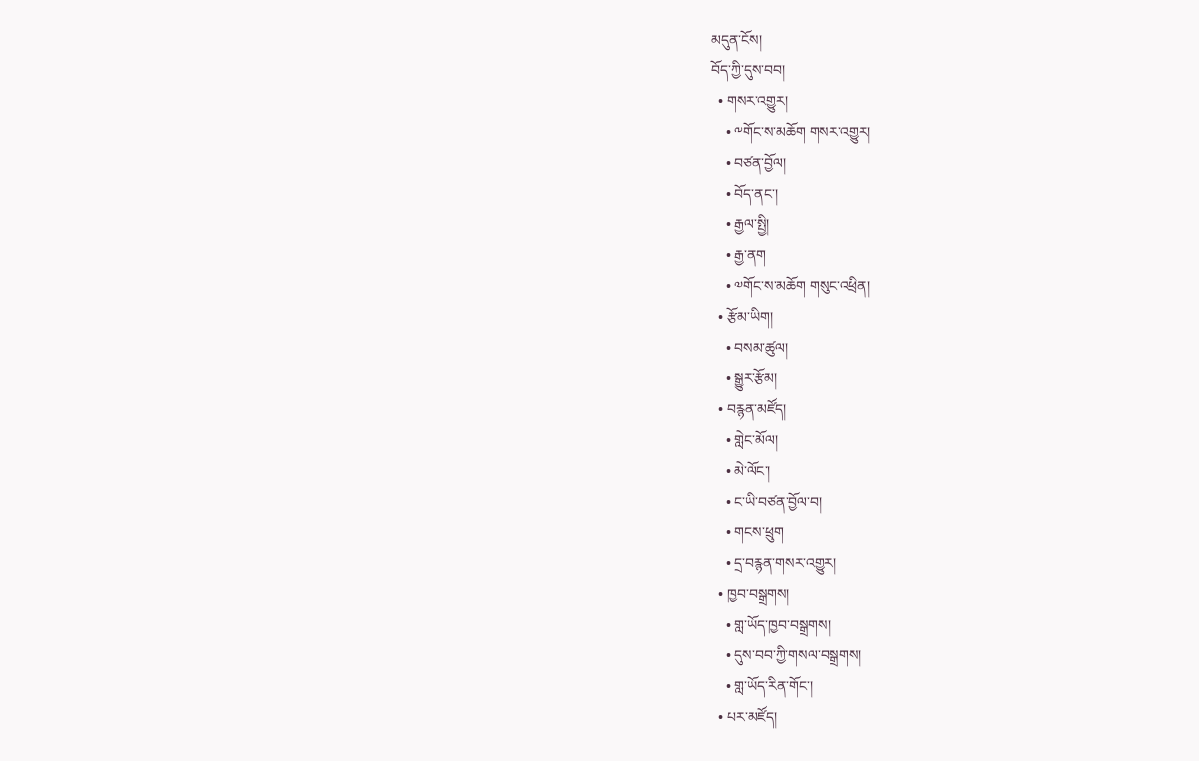མདུན་ངོས།
བོད་ཀྱི་དུས་བབ།
  • གསར་འགྱུར།
    • ༸གོང་ས་མཆོག གསར་འགྱུར།
    • བཙན་བྱོལ།
    • བོད་ནང་།
    • རྒྱལ་སྤྱི།
    • རྒྱ་ནག
    • ༧གོང་ས་མཆོག གསུང་འཕྲིན།
  • རྩོམ་ཡིག།
    • བསམ་ཚུལ།
    • སྒྱུར་རྩོམ།
  • བརྙན་མཛོད།
    • གླེང་མོལ།
    • མེ་ལོང་།
    • ང་ཡི་བཙན་བྱོལ་བ།
    • གངས་ཕྲུག
    • དྲ་བརྙན་གསར་འགྱུར།
  • ཁྱབ་བསྒྲགས།
    • གླ་ཡོད་ཁྱབ་བསྒྲགས།
    • དུས་བབ་ཀྱི་གསལ་བསྒྲགས།
    • གླ་ཡོད་རིན་གོང་།
  • པར་མཛོད།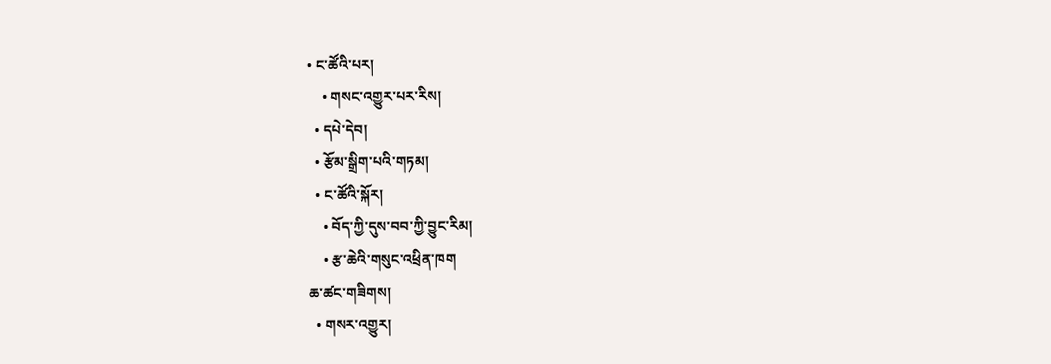• ང་ཚོའི་པར།
    • གསང་འགྱུར་པར་རིས།
  • དཔེ་དེབ།
  • རྩོམ་སྒྲིག་པའི་གཏམ།
  • ང་ཚོའི་སྐོར།
    • བོད་ཀྱི་དུས་བབ་ཀྱི་བྱུང་རིམ།
    • རྩ་ཆེའི་གསུང་འཕྲིན་ཁག
ཆ་ཚང་གཟིགས།
  • གསར་འགྱུར།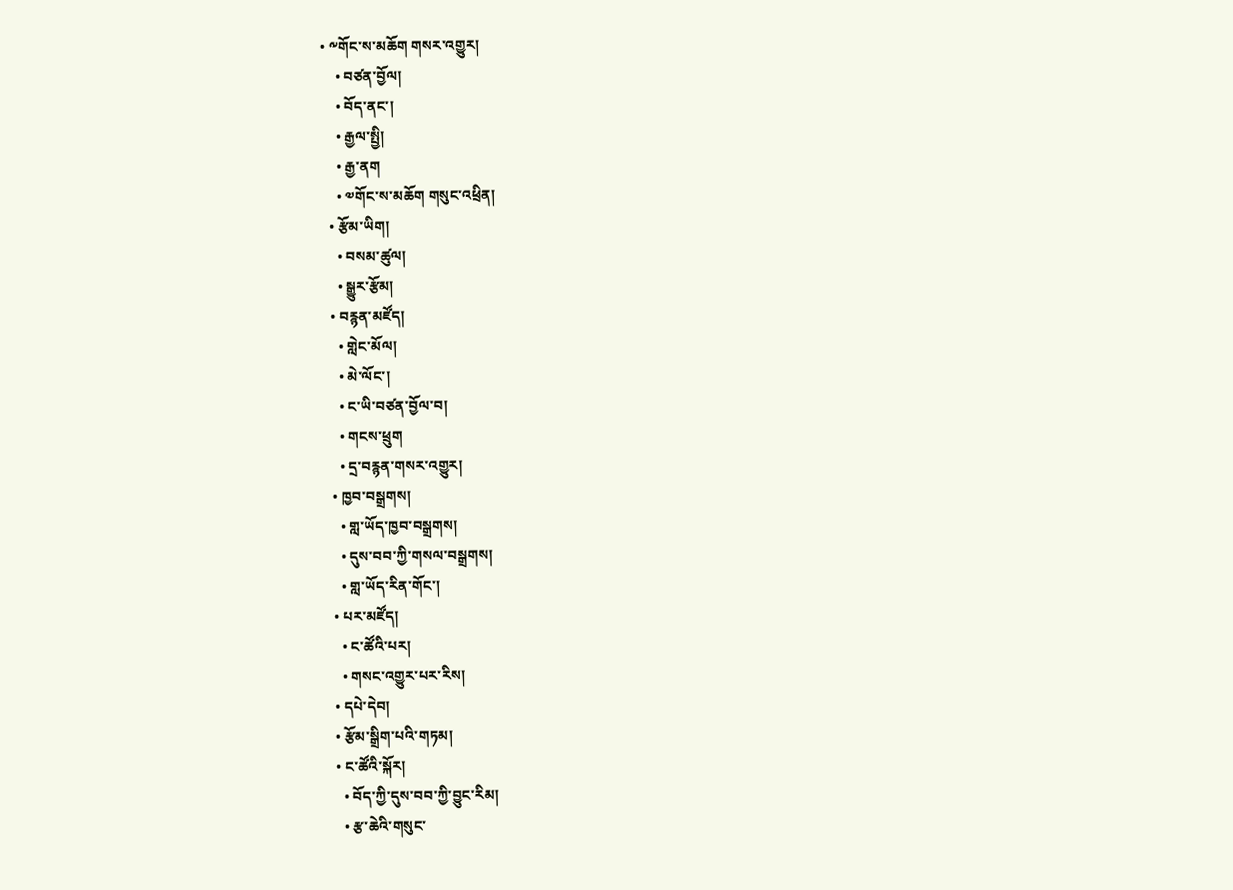• ༸གོང་ས་མཆོག གསར་འགྱུར།
    • བཙན་བྱོལ།
    • བོད་ནང་།
    • རྒྱལ་སྤྱི།
    • རྒྱ་ནག
    • ༧གོང་ས་མཆོག གསུང་འཕྲིན།
  • རྩོམ་ཡིག།
    • བསམ་ཚུལ།
    • སྒྱུར་རྩོམ།
  • བརྙན་མཛོད།
    • གླེང་མོལ།
    • མེ་ལོང་།
    • ང་ཡི་བཙན་བྱོལ་བ།
    • གངས་ཕྲུག
    • དྲ་བརྙན་གསར་འགྱུར།
  • ཁྱབ་བསྒྲགས།
    • གླ་ཡོད་ཁྱབ་བསྒྲགས།
    • དུས་བབ་ཀྱི་གསལ་བསྒྲགས།
    • གླ་ཡོད་རིན་གོང་།
  • པར་མཛོད།
    • ང་ཚོའི་པར།
    • གསང་འགྱུར་པར་རིས།
  • དཔེ་དེབ།
  • རྩོམ་སྒྲིག་པའི་གཏམ།
  • ང་ཚོའི་སྐོར།
    • བོད་ཀྱི་དུས་བབ་ཀྱི་བྱུང་རིམ།
    • རྩ་ཆེའི་གསུང་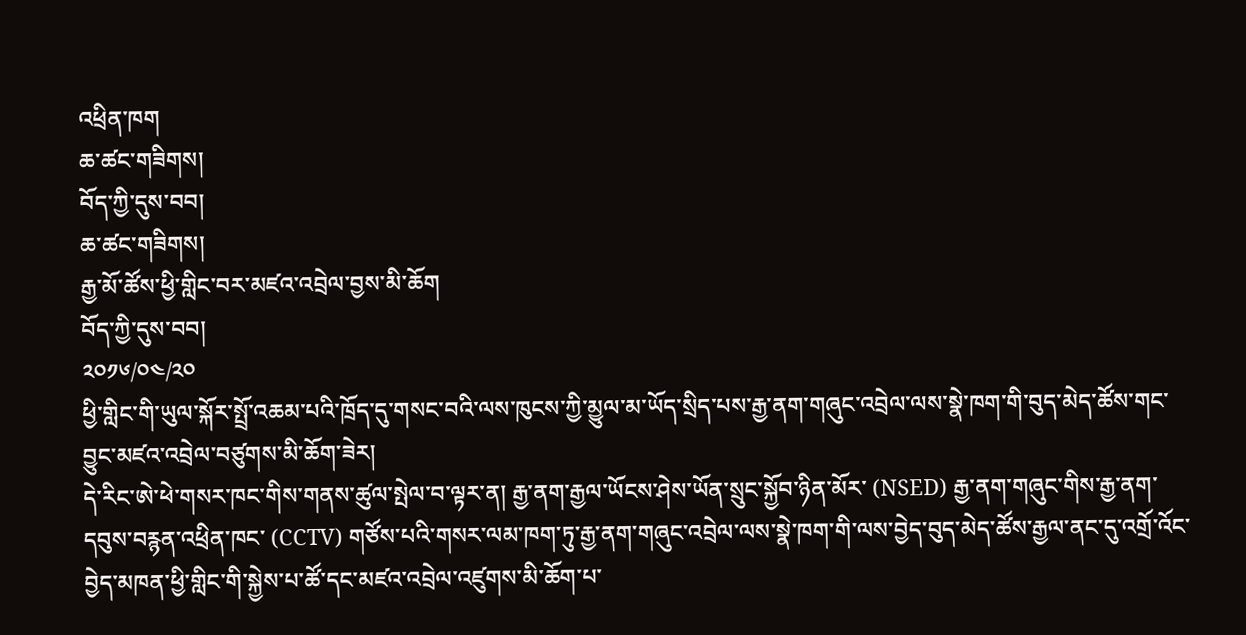འཕྲིན་ཁག
ཆ་ཚང་གཟིགས།
བོད་ཀྱི་དུས་བབ།
ཆ་ཚང་གཟིགས།
རྒྱ་མོ་ཚོས་ཕྱི་གླིང་བར་མཛའ་འབྲེལ་བྱས་མི་ཆོག
བོད་ཀྱི་དུས་བབ།
༢༠༡༦/༠༤/༢༠
ཕྱི་གླིང་གི་ཡུལ་སྐོར་སྤྲོ་འཆམ་པའི་ཁྲོད་དུ་གསང་བའི་ལས་ཁུངས་ཀྱི་མྱུལ་མ་ཡོད་སྲིད་པས་རྒྱ་ནག་གཞུང་འབྲེལ་ལས་སྣེ་ཁག་གི་བུད་མེད་ཚོས་གང་བྱུང་མཛའ་འབྲེལ་བཙུགས་མི་ཆོག་ཟེར།
དེ་རིང་ཨེ་ཕེ་གསར་ཁང་གིས་གནས་ཚུལ་སྤེལ་བ་ལྟར་ན། རྒྱ་ནག་རྒྱལ་ཡོངས་ཤེས་ཡོན་སྲུང་སྐྱོབ་ཉིན་མོར་ (NSED) རྒྱ་ནག་གཞུང་གིས་རྒྱ་ནག་དབུས་བརྙན་འཕྲིན་ཁང་ (CCTV) གཙོས་པའི་གསར་ལམ་ཁག་ཏུ་རྒྱ་ནག་གཞུང་འབྲེལ་ལས་སྣེ་ཁག་གི་ལས་བྱེད་བུད་མེད་ཚོས་རྒྱལ་ནང་དུ་འགྲོ་འོང་བྱེད་མཁན་ཕྱི་གླིང་གི་སྐྱེས་པ་ཚོ་དང་མཛའ་འབྲེལ་འཛུགས་མི་ཆོག་པ་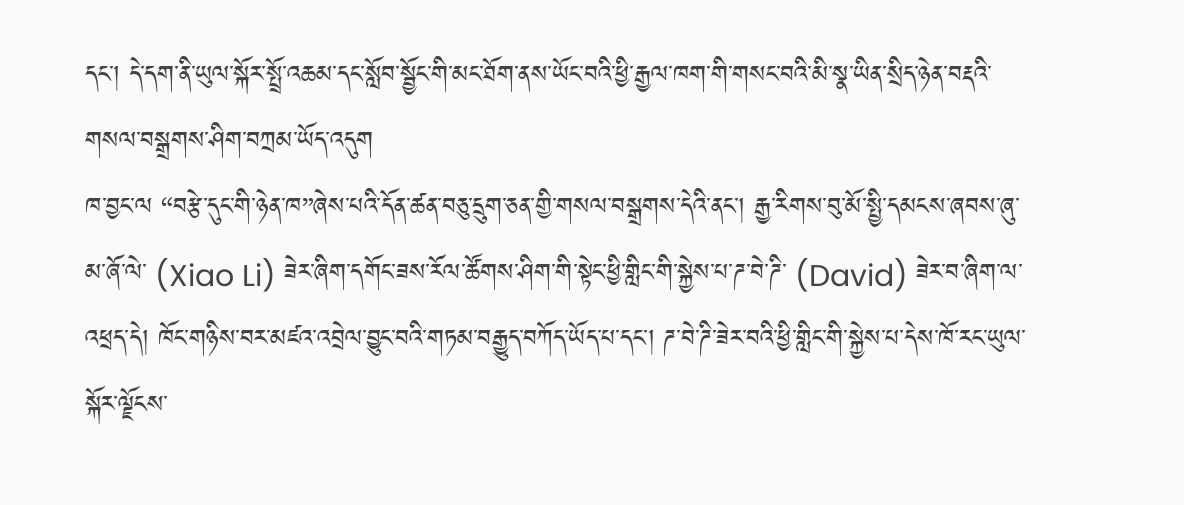དང་། དེ་དག་ནི་ཡུལ་སྐོར་སྤྲོ་འཆམ་དང་སློབ་སྦྱོང་གི་མང་ཐོག་ནས་ཡོང་བའི་ཕྱི་རྒྱལ་ཁག་གི་གསང་བའི་མི་སྣ་ཡིན་སྲིད་ཉེན་བརྡའི་གསལ་བསྒྲགས་ཤིག་བཀྲམ་ཡོད་འདུག
ཁ་བྱང་ལ “བརྩེ་དུང་གི་ཉེན་ཁ”ཞེས་པའི་དོན་ཚན་བཅུ་དྲུག་ཅན་གྱི་གསལ་བསྒྲགས་དེའི་ནང་། རྒྱ་རིགས་བུ་མོ་སྤྱི་དམངས་ཞབས་ཞུ་མ་ཞོ་ལེ་ (Xiao Li) ཟེར་ཞིག་དགོང་ཟས་རོལ་ཚོགས་ཤིག་གི་སྟེང་ཕྱི་གླིང་གི་སྐྱེས་པ་ཌ་བེ་ཌི་ (David) ཟེར་བ་ཞིག་ལ་འཕྲད་དེ། ཁོང་གཉིས་བར་མཛའ་འབྲེལ་བྱུང་བའི་གཏམ་བརྒྱུད་བཀོད་ཡོད་པ་དང་། ཌ་བེ་ཌི་ཟེར་བའི་ཕྱི་གླིང་གི་སྐྱེས་པ་དེས་ཁོ་རང་ཡུལ་སྐོར་ལྗོངས་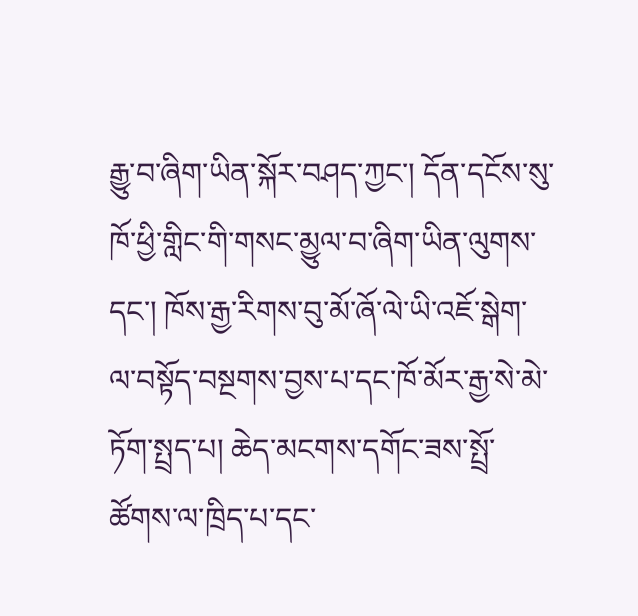རྒྱུ་བ་ཞིག་ཡིན་སྐོར་བཤད་ཀྱང་། དོན་དངོས་སུ་ཁོ་ཕྱི་གླིང་གི་གསང་མྱུལ་བ་ཞིག་ཡིན་ལུགས་དང་། ཁོས་རྒྱ་རིགས་བུ་མོ་ཞོ་ལེ་ཡི་འཇོ་སྒེག་ལ་བསྟོད་བསྔགས་བྱས་པ་དང་ཁོ་མོར་རྒྱ་སེ་མེ་ཏོག་སྤྲད་པ། ཆེད་མངགས་དགོང་ཟས་སྤྲོ་ཚོགས་ལ་ཁྲིད་པ་དང་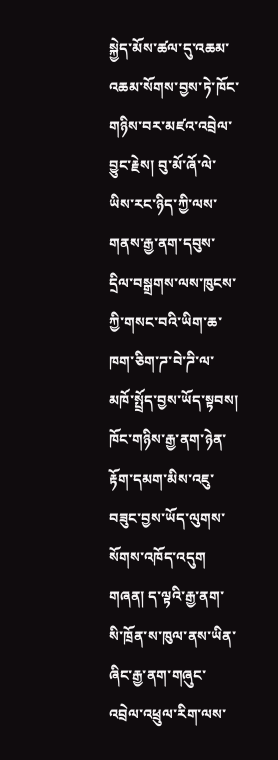སྐྱེད་མོས་ཚལ་དུ་འཆམ་འཆམ་སོགས་བྱས་ཏེ་ཁོང་གཉིས་བར་མཛའ་འབྲེལ་བྱུང་རྗེས། བུ་མོ་ཞོ་ལེ་ཡིས་རང་ཉིད་ཀྱི་ལས་གནས་རྒྱ་ནག་དབུས་དྲིལ་བསྒྲགས་ལས་ཁུངས་ཀྱི་གསང་བའི་ཡིག་ཆ་ཁག་ཅིག་ཌ་བེ་ཌི་ལ་མཁོ་སྤྲོད་བྱས་ཡོད་སྟབས། ཁོང་གཉིས་རྒྱ་ནག་ཉེན་རྟོག་དམག་མིས་འཇུ་བཟུང་བྱས་ཡོད་ལུགས་སོགས་འཁོད་འདུག
གཞན། ད་ལྟའི་རྒྱ་ནག་སི་ཁྲོན་ས་ཁུལ་ནས་ཡིན་ཞིང་རྒྱ་ནག་གཞུང་འབྲེལ་འཕྲུལ་རིག་ལས་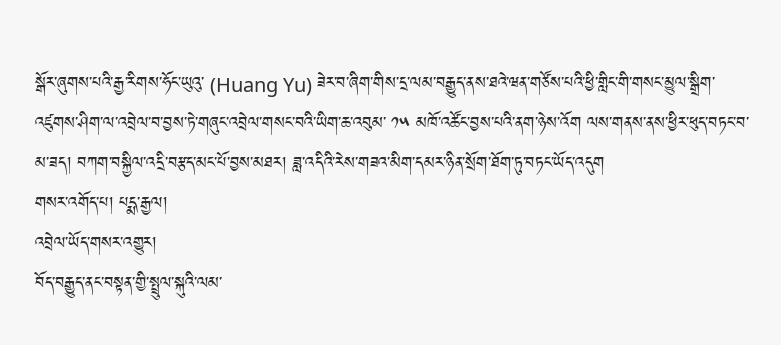སྒོར་ཞུགས་པའི་རྒྱ་རིགས་ཧོང་ཡུའུ་ (Huang Yu) ཟེར་བ་ཞིག་གིས་དྲ་ལམ་བརྒྱུད་ནས་ཐའེ་ཝན་གཙོས་པའི་ཕྱི་གླིང་གི་གསང་མྱུལ་སྒྲིག་འཛུགས་ཤིག་ལ་འབྲེལ་བ་བྱས་ཏེ་གཞུང་འབྲེལ་གསང་བའི་ཡིག་ཆ་འབུམ་ ༡༥ མཁོ་འཚོང་བྱས་པའི་ནག་ཉེས་འོག ལས་གནས་ནས་ཕྱིར་ཕུད་བཏང་བ་མ་ཟད། བཀག་བསྐྱིལ་འདྲི་བརྩད་མང་པོ་བྱས་མཐར། ཟླ་འདིའི་རེས་གཟའ་མིག་དམར་ཉིན་སྲོག་ཐོག་ཏུ་བཏང་ཡོད་འདུག
གསར་འགོད་པ། པདྨ་རྒྱལ།
འབྲེལ་ཡོད་གསར་འགྱུར།
བོད་བརྒྱུད་ནང་བསྟན་གྱི་སྤྲུལ་སྐུའི་ལམ་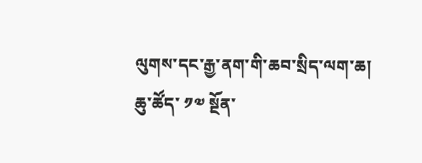ལུགས་དང་རྒྱ་ནག་གི་ཆབ་སྲིད་ལག་ཆ།
ཆུ་ཚོད་ ༡༧ སྔོན་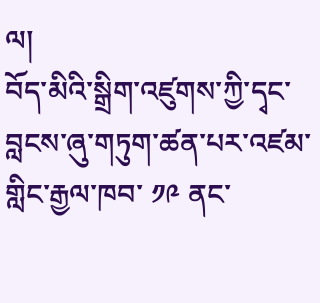ལ།
བོད་མིའི་སྒྲིག་འཛུགས་ཀྱི་དྭང་བླངས་ཞུ་གཏུག་ཚན་པར་འཛམ་གླིང་རྒྱལ་ཁབ་ ༡༩ ནང་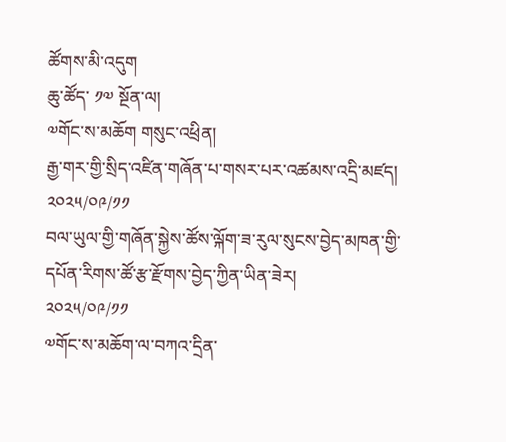ཚོགས་མི་འདུག
ཆུ་ཚོད་ ༡༧ སྔོན་ལ།
༧གོང་ས་མཆོག གསུང་འཕྲིན།
རྒྱ་གར་གྱི་སྲིད་འཛིན་གཞོན་པ་གསར་པར་འཚམས་འདྲི་མཛད།
༢༠༢༥/༠༩/༡༡
བལ་ཡུལ་གྱི་གཞོན་སྐྱེས་ཚོས་ལྐོག་ཟ་རུལ་སུངས་བྱེད་མཁན་གྱི་དཔོན་རིགས་ཚོ་རྩ་རྫོགས་བྱེད་ཀྱིན་ཡིན་ཟེར།
༢༠༢༥/༠༩/༡༡
༧གོང་ས་མཆོག་ལ་བཀའ་དྲིན་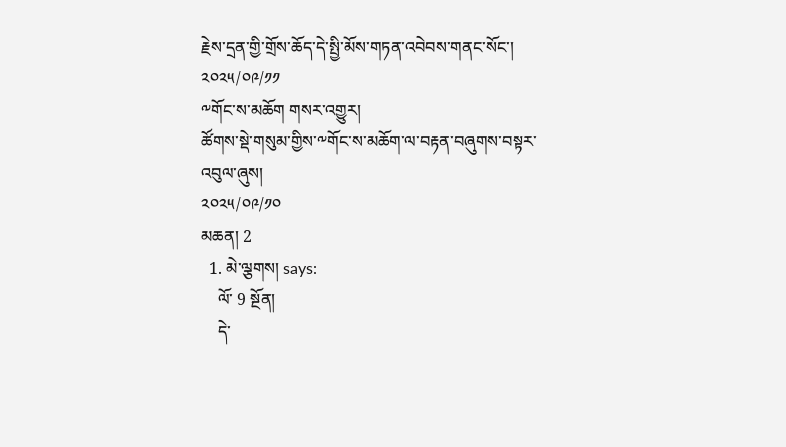རྗེས་དྲན་གྱི་གྲོས་ཆོད་དེ་སྤྱི་མོས་གཏན་འབེབས་གནང་སོང་།
༢༠༢༥/༠༩/༡༡
༸གོང་ས་མཆོག གསར་འགྱུར།
ཚོགས་སྡེ་གསུམ་གྱིས་༸གོང་ས་མཆོག་ལ་བརྟན་བཞུགས་བསྟར་འབུལ་ཞུས།
༢༠༢༥/༠༩/༡༠
མཆན། 2
  1. མེ་ལྕགས། says:
    ལོ་ 9 སྔོན།
    དེ་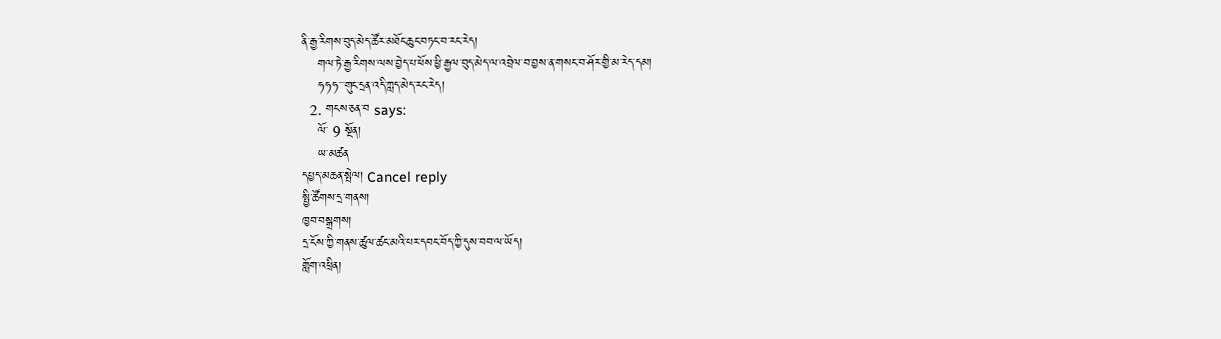ནི་རྒྱ་རིགས་བུད་མེད་ཚོར་མཐོང་ཆུང་བཏང་བ་རང་རེད།
    གལ་ཏེ་རྒྱ་རིགས་ལས་བྱེད་པ་ཕོས་ཕྱི་རྒྱལ་བུད་མེད་ལ་འབྲེལ་བ་བྱས་ན་གསང་བ་ཤོར་གྱི་མ་རེད་དམ།
    ཧཧཧ་་་གུང་དྲན་འདི་ཀླད་མེད་རང་རེད།
  2. གངས་ཅན་བ says:
    ལོ་ 9 སྔོན།
    ཡ་མཚན
དཔྱད་མཆན་སྤེལ། Cancel reply
སྤྱི་ཚོགས་དྲ་གནས།
ཁྱབ་བསྒྲགས།
དྲ་ངོས་ཀྱི་གནས་ཚུལ་ཚང་མའི་པར་དབང་བོད་ཀྱི་དུས་བབ་ལ་ཡོད།
གློག་འཕྲིན།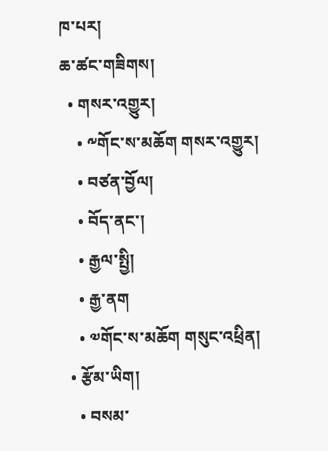ཁ་པར།
ཆ་ཚང་གཟིགས།
  • གསར་འགྱུར།
    • ༸གོང་ས་མཆོག གསར་འགྱུར།
    • བཙན་བྱོལ།
    • བོད་ནང་།
    • རྒྱལ་སྤྱི།
    • རྒྱ་ནག
    • ༧གོང་ས་མཆོག གསུང་འཕྲིན།
  • རྩོམ་ཡིག།
    • བསམ་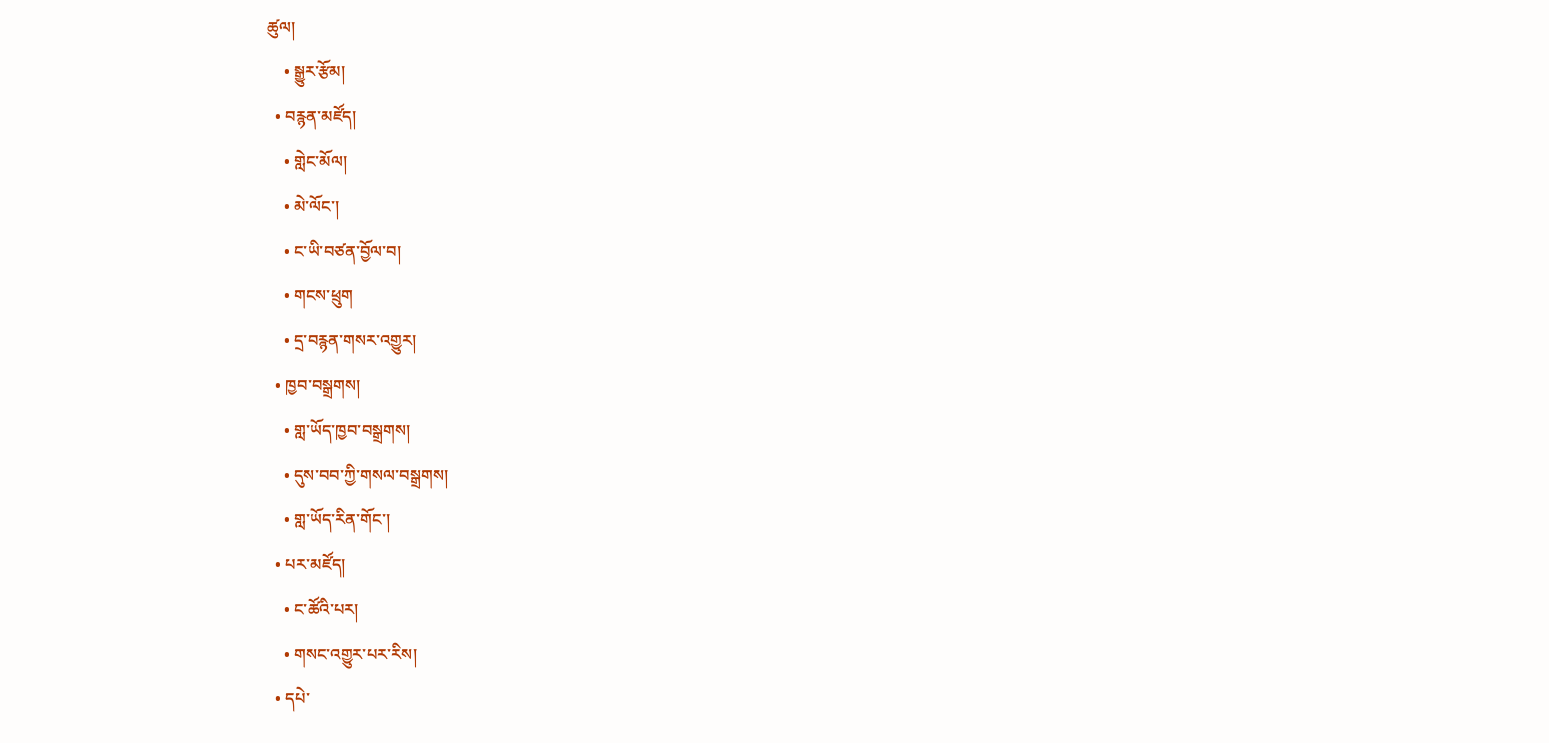ཚུལ།
    • སྒྱུར་རྩོམ།
  • བརྙན་མཛོད།
    • གླེང་མོལ།
    • མེ་ལོང་།
    • ང་ཡི་བཙན་བྱོལ་བ།
    • གངས་ཕྲུག
    • དྲ་བརྙན་གསར་འགྱུར།
  • ཁྱབ་བསྒྲགས།
    • གླ་ཡོད་ཁྱབ་བསྒྲགས།
    • དུས་བབ་ཀྱི་གསལ་བསྒྲགས།
    • གླ་ཡོད་རིན་གོང་།
  • པར་མཛོད།
    • ང་ཚོའི་པར།
    • གསང་འགྱུར་པར་རིས།
  • དཔེ་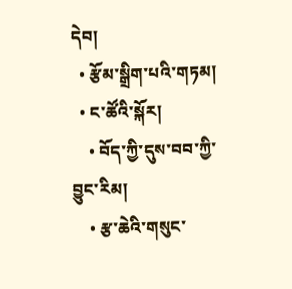དེབ།
  • རྩོམ་སྒྲིག་པའི་གཏམ།
  • ང་ཚོའི་སྐོར།
    • བོད་ཀྱི་དུས་བབ་ཀྱི་བྱུང་རིམ།
    • རྩ་ཆེའི་གསུང་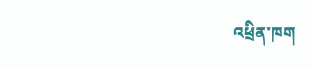འཕྲིན་ཁག